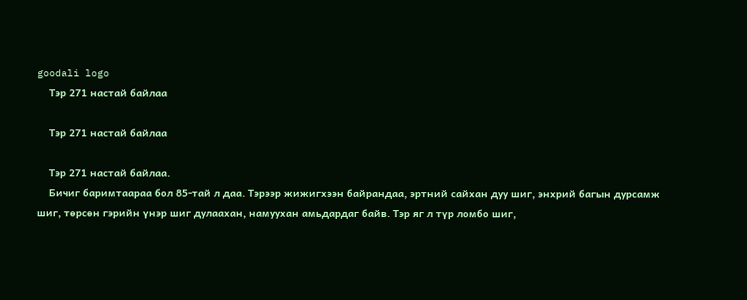goodali logo
    Тэр 271 настай байлаа

    Тэр 271 настай байлаа

    Тэр 271 настай байлаа.
    Бичиг баримтаараа бол 85-тай л даа. Тэрээр жижигхээн байрандаа, эртний сайхан дуу шиг, энхрий багын дурсамж шиг, төрсөн гэрийн үнэр шиг дулаахан, намуухан амьдардаг байв. Тэр яг л түр ломбо шиг,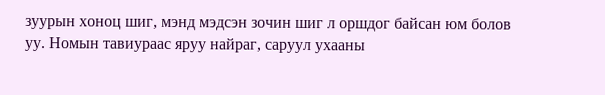зуурын хоноц шиг, мэнд мэдсэн зочин шиг л оршдог байсан юм болов уу. Номын тавиураас яруу найраг, саруул ухааны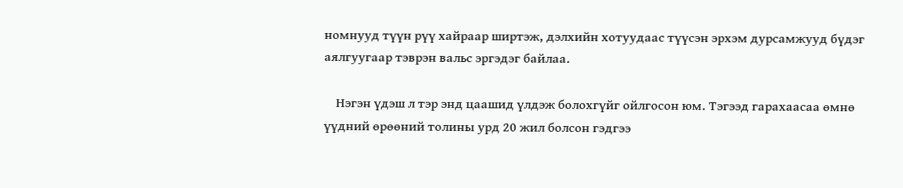номнууд түүн рүү хайраар ширтэж, дэлхийн хотуудаас түүсэн эрхэм дурсамжууд бүдэг аялгуугаар тэврэн вальс эргэдэг байлаа.

    Нэгэн үдэш л тэр энд цаашид үлдэж болохгүйг ойлгосон юм. Тэгээд гарахаасаа өмнө үүдний өрөөний толины урд 20 жил болсон гэдгээ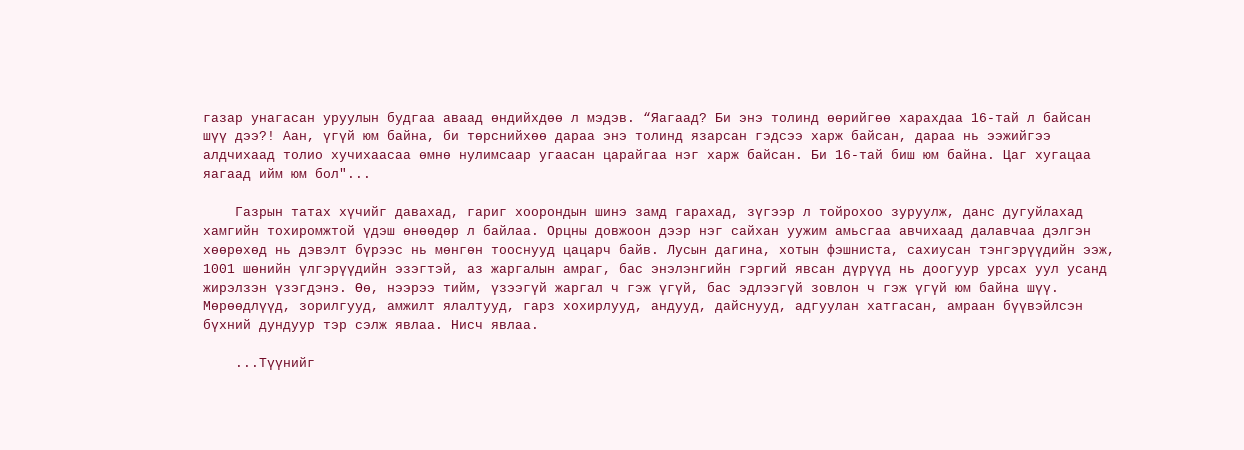газар унагасан уруулын будгаа аваад өндийхдөө л мэдэв. “Яагаад? Би энэ толинд өөрийгөө харахдаа 16-тай л байсан шүү дээ?! Аан, үгүй юм байна, би төрснийхөө дараа энэ толинд язарсан гэдсээ харж байсан, дараа нь ээжийгээ алдчихаад толио хучихаасаа өмнө нулимсаар угаасан царайгаа нэг харж байсан. Би 16-тай биш юм байна. Цаг хугацаа яагаад ийм юм бол"...

    Газрын татах хүчийг давахад, гариг хоорондын шинэ замд гарахад, зүгээр л тойрохоо зуруулж, данс дугуйлахад хамгийн тохиромжтой үдэш өнөөдөр л байлаа. Орцны довжоон дээр нэг сайхан уужим амьсгаа авчихаад далавчаа дэлгэн хөөрөхөд нь дэвэлт бүрээс нь мөнгөн тооснууд цацарч байв. Лусын дагина, хотын фэшниста, сахиусан тэнгэрүүдийн ээж, 1001 шөнийн үлгэрүүдийн эзэгтэй, аз жаргалын амраг, бас энэлэнгийн гэргий явсан дүрүүд нь доогуур урсах уул усанд жирэлзэн үзэгдэнэ. Өө, нээрээ тийм, үзээгүй жаргал ч гэж үгүй, бас эдлээгүй зовлон ч гэж үгүй юм байна шүү. Мөрөөдлүүд, зорилгууд, амжилт ялалтууд, гарз хохирлууд, андууд, дайснууд, адгуулан хатгасан, амраан бүүвэйлсэн бүхний дундуур тэр сэлж явлаа. Нисч явлаа.

    ...Түүнийг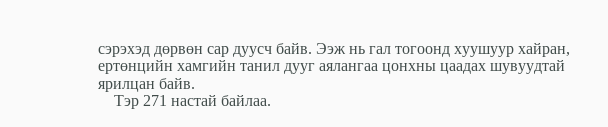сэрэхэд дөрвөн сар дуусч байв. Ээж нь гал тогоонд хуушуур хайран, ертөнцийн хамгийн танил дууг аялангаа цонхны цаадах шувуудтай ярилцан байв.
    Тэр 271 настай байлаа.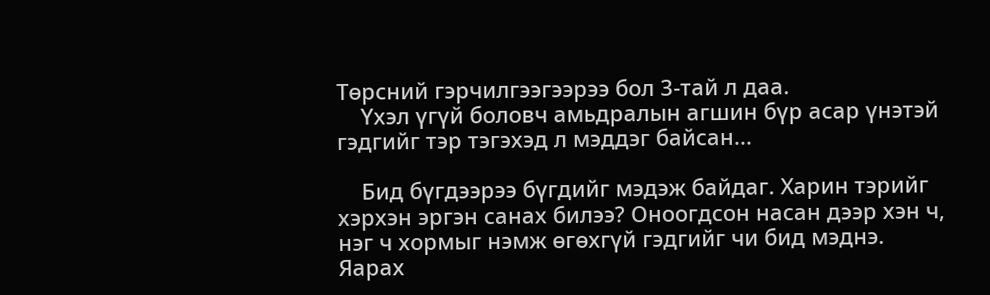Төрсний гэрчилгээгээрээ бол 3-тай л даа.
    Үхэл үгүй боловч амьдралын агшин бүр асар үнэтэй гэдгийг тэр тэгэхэд л мэддэг байсан...

    Бид бүгдээрээ бүгдийг мэдэж байдаг. Харин тэрийг хэрхэн эргэн санах билээ? Оноогдсон насан дээр хэн ч, нэг ч хормыг нэмж өгөхгүй гэдгийг чи бид мэднэ. Яарах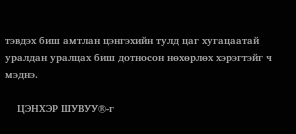тэвдэх биш амтлан цэнгэхийн тулд цаг хугацаатай уралдан уралцах биш дотносон нөхөрлөх хэрэгтэйг ч мэднэ.

    ЦЭНХЭР ШУВУУ®-г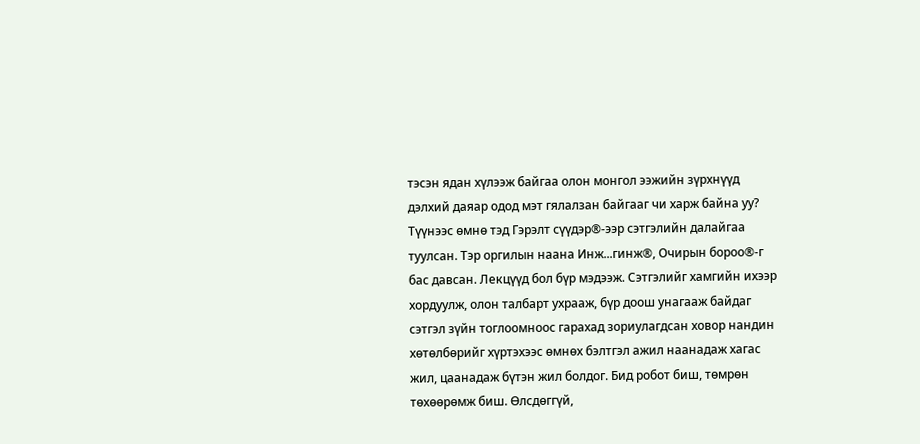тэсэн ядан хүлээж байгаа олон монгол ээжийн зүрхнүүд дэлхий даяар одод мэт гялалзан байгааг чи харж байна уу? Түүнээс өмнө тэд Гэрэлт сүүдэр®-ээр сэтгэлийн далайгаа туулсан. Тэр оргилын наана Инж...гинж®, Очирын бороо®-г бас давсан. Лекцүүд бол бүр мэдээж. Сэтгэлийг хамгийн ихээр хордуулж, олон талбарт ухрааж, бүр доош унагааж байдаг сэтгэл зүйн тоглоомноос гарахад зориулагдсан ховор нандин хөтөлбөрийг хүртэхээс өмнөх бэлтгэл ажил наанадаж хагас жил, цаанадаж бүтэн жил болдог. Бид робот биш, төмрөн төхөөрөмж биш. Өлсдөггүй,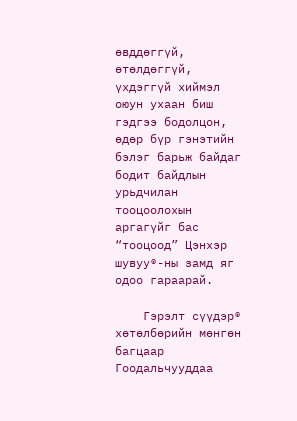өвддөггүй, өтөлдөггүй, үхдэггүй хиймэл оюун ухаан биш гэдгээ бодолцон, өдөр бүр гэнэтийн бэлэг барьж байдаг бодит байдлын урьдчилан тооцоолохын аргагүйг бас “тооцоод” Цэнхэр шувуу®-ны замд яг одоо гараарай.

    Гэрэлт сүүдэр® хөтөлбөрийн мөнгөн багцаар Гоодальчууддаа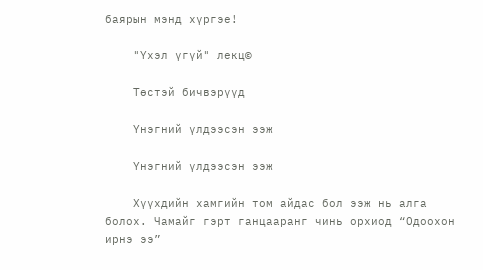баярын мэнд хүргэе!

    "Үхэл үгүй" лекц©

    Төстэй бичвэрүүд

    Үнэгний үлдээсэн ээж

    Үнэгний үлдээсэн ээж

    Хүүхдийн хамгийн том айдас бол ээж нь алга болох. Чамайг гэрт ганцааранг чинь орхиод “Одоохон ирнэ ээ”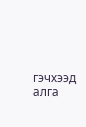гэчхээд алга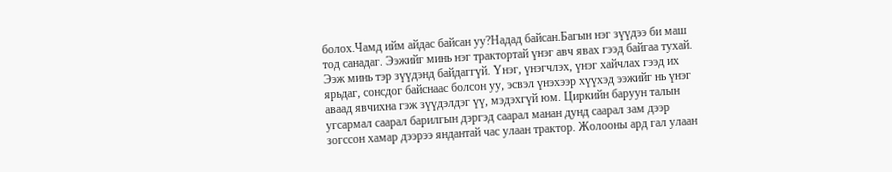болох.Чамд ийм айдас байсан уу?Надад байсан.Багын нэг зүүдээ би маш тод санадаг. Ээжийг минь нэг трактортай үнэг авч явах гээд байгаа тухай. Ээж минь тэр зүүдэнд байдаггүй. Үнэг, үнэгчлэх, үнэг хайчлах гээд их ярьдаг, сонсдог байснаас болсон уу, эсвэл үнэхээр хүүхэд ээжийг нь үнэг аваад явчихна гэж зүүдэлдэг үү, мэдэхгүй юм. Циркийн баруун талын угсармал саарал барилгын дэргэд саарал манан дунд саарал зам дээр зогссон хамар дээрээ яндантай час улаан трактор. Жолооны ард гал улаан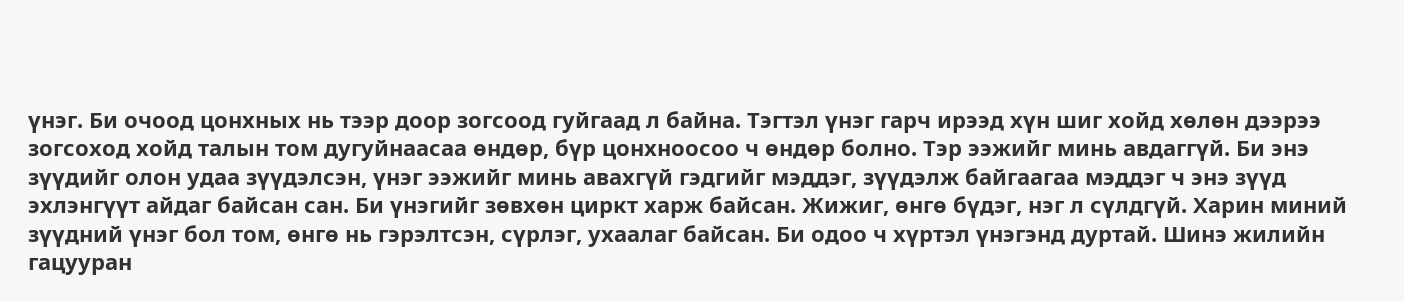үнэг. Би очоод цонхных нь тээр доор зогсоод гуйгаад л байна. Тэгтэл үнэг гарч ирээд хүн шиг хойд хөлөн дээрээ зогсоход хойд талын том дугуйнаасаа өндөр, бүр цонхноосоо ч өндөр болно. Тэр ээжийг минь авдаггүй. Би энэ зүүдийг олон удаа зүүдэлсэн, үнэг ээжийг минь авахгүй гэдгийг мэддэг, зүүдэлж байгаагаа мэддэг ч энэ зүүд эхлэнгүүт айдаг байсан сан. Би үнэгийг зөвхөн циркт харж байсан. Жижиг, өнгө бүдэг, нэг л сүлдгүй. Харин миний зүүдний үнэг бол том, өнгө нь гэрэлтсэн, сүрлэг, ухаалаг байсан. Би одоо ч хүртэл үнэгэнд дуртай. Шинэ жилийн гацууран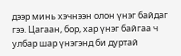дээр минь хэчнээн олон үнэг байдаг гээ. Цагаан, бор, хар үнэг байгаа ч улбар шар үнэгэнд би дуртай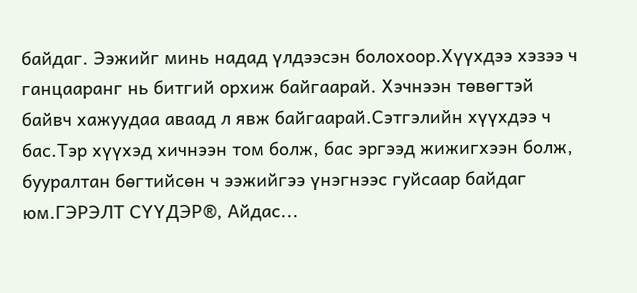байдаг. Ээжийг минь надад үлдээсэн болохоор.Хүүхдээ хэзээ ч ганцааранг нь битгий орхиж байгаарай. Хэчнээн төвөгтэй байвч хажуудаа аваад л явж байгаарай.Сэтгэлийн хүүхдээ ч бас.Тэр хүүхэд хичнээн том болж, бас эргээд жижигхээн болж, бууралтан бөгтийсөн ч ээжийгээ үнэгнээс гуйсаар байдаг юм.ГЭРЭЛТ СҮҮДЭР®, Айдас...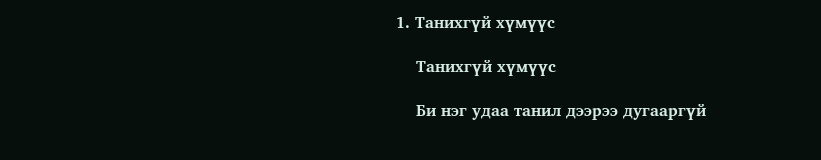1. Танихгүй хүмүүс

    Танихгүй хүмүүс

    Би нэг удаа танил дээрээ дугааргүй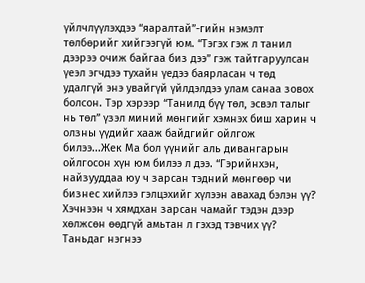үйлчлүүлэхдээ “яаралтай”-гийн нэмэлт төлбөрийг хийгээгүй юм. “Тэгэх гэж л танил дээрээ очиж байгаа биз дээ” гэж тайтгаруулсан үеэл эгчдээ тухайн үедээ баярласан ч төд удалгүй энэ увайгүй үйлдэлдээ улам санаа зовох болсон. Тэр хэрээр “Танилд бүү төл, эсвэл талыг нь төл” үзэл миний мөнгийг хэмнэх биш харин ч олзны үүдийг хааж байдгийг ойлгож билээ...Жек Ма бол үүнийг аль дивангарын ойлгосон хүн юм билээ л дээ. “Гэрийнхэн, найзууддаа юу ч зарсан тэдний мөнгөөр чи бизнес хийлээ гэлцэхийг хүлээн авахад бэлэн үү? Хэчнээн ч хямдхан зарсан чамайг тэдэн дээр хөлжсөн өөдгүй амьтан л гэхэд тэвчих үү? Таньдаг нэгнээ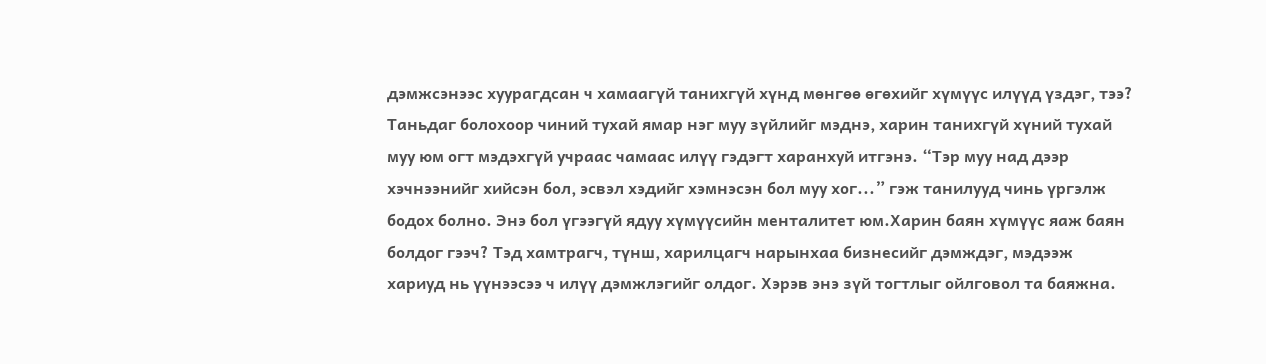дэмжсэнээс хуурагдсан ч хамаагүй танихгүй хүнд мөнгөө өгөхийг хүмүүс илүүд үздэг, тээ? Таньдаг болохоор чиний тухай ямар нэг муу зүйлийг мэднэ, харин танихгүй хүний тухай муу юм огт мэдэхгүй учраас чамаас илүү гэдэгт харанхуй итгэнэ. “Тэр муу над дээр хэчнээнийг хийсэн бол, эсвэл хэдийг хэмнэсэн бол муу хог...” гэж танилууд чинь үргэлж бодох болно. Энэ бол үгээгүй ядуу хүмүүсийн менталитет юм.Харин баян хүмүүс яаж баян болдог гээч? Тэд хамтрагч, түнш, харилцагч нарынхаа бизнесийг дэмждэг, мэдээж хариуд нь үүнээсээ ч илүү дэмжлэгийг олдог. Хэрэв энэ зүй тогтлыг ойлговол та баяжна.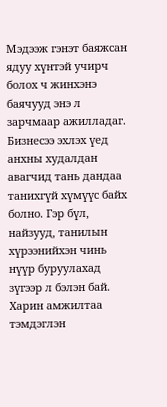Мэдээж гэнэт баяжсан ядуу хүнтэй учирч болох ч жинхэнэ баячууд энэ л зарчмаар ажилладаг. Бизнесээ эхлэх үед анхны худалдан авагчид тань дандаа танихгүй хүмүүс байх болно. Гэр бүл, найзууд, танилын хүрээнийхэн чинь нүүр буруулахад зүгээр л бэлэн бай. Харин амжилтаа тэмдэглэн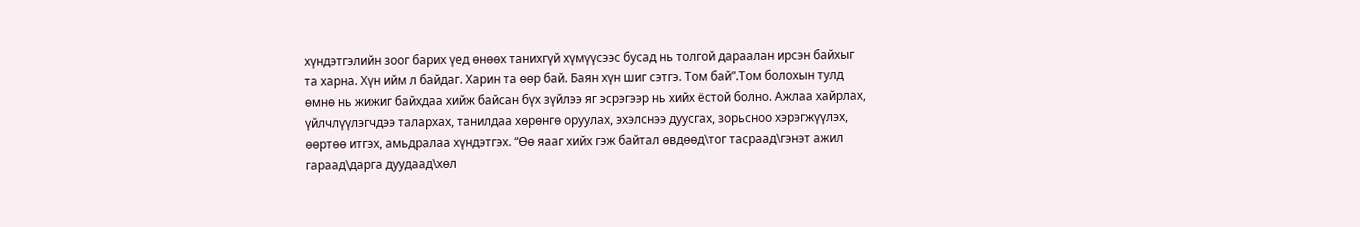хүндэтгэлийн зоог барих үед өнөөх танихгүй хүмүүсээс бусад нь толгой дараалан ирсэн байхыг та харна. Хүн ийм л байдаг. Харин та өөр бай. Баян хүн шиг сэтгэ. Том бай”.Том болохын тулд өмнө нь жижиг байхдаа хийж байсан бүх зүйлээ яг эсрэгээр нь хийх ёстой болно. Ажлаа хайрлах, үйлчлүүлэгчдээ талархах, танилдаа хөрөнгө оруулах, эхэлснээ дуусгах, зорьсноо хэрэгжүүлэх, өөртөө итгэх, амьдралаа хүндэтгэх. “Өө яааг хийх гэж байтал өвдөөд\тог тасраад\гэнэт ажил гараад\дарга дуудаад\хөл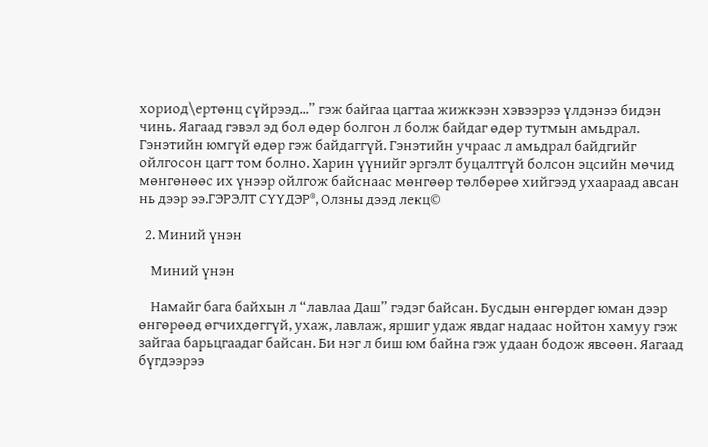хориод\ертөнц сүйрээд...” гэж байгаа цагтаа жижкээн хэвээрээ үлдэнээ бидэн чинь. Яагаад гэвэл эд бол өдөр болгон л болж байдаг өдөр тутмын амьдрал. Гэнэтийн юмгүй өдөр гэж байдаггүй. Гэнэтийн учраас л амьдрал байдгийг ойлгосон цагт том болно. Харин үүнийг эргэлт буцалтгүй болсон эцсийн мөчид мөнгөнөөс их үнээр ойлгож байснаас мөнгөөр төлбөрөө хийгээд ухаараад авсан нь дээр ээ.ГЭРЭЛТ СҮҮДЭР®, Олзны дээд лекц©

  2. Миний үнэн

    Миний үнэн

    Намайг бага байхын л “лавлаа Даш” гэдэг байсан. Бусдын өнгөрдөг юман дээр өнгөрөөд өгчихдөггүй, ухаж, лавлаж, яршиг удаж явдаг надаас нойтон хамуу гэж зайгаа барьцгаадаг байсан. Би нэг л биш юм байна гэж удаан бодож явсөөн. Яагаад бүгдээрээ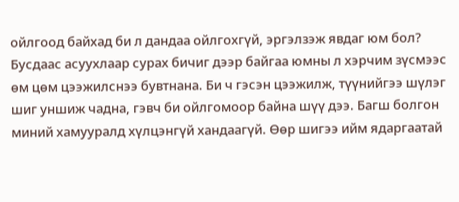ойлгоод байхад би л дандаа ойлгохгүй, эргэлзэж явдаг юм бол? Бусдаас асуухлаар сурах бичиг дээр байгаа юмны л хэрчим зүсмээс өм цөм цээжилснээ бувтнана. Би ч гэсэн цээжилж, түүнийгээ шүлэг шиг уншиж чадна, гэвч би ойлгомоор байна шүү дээ. Багш болгон миний хамууралд хүлцэнгүй хандаагүй. Өөр шигээ ийм ядаргаатай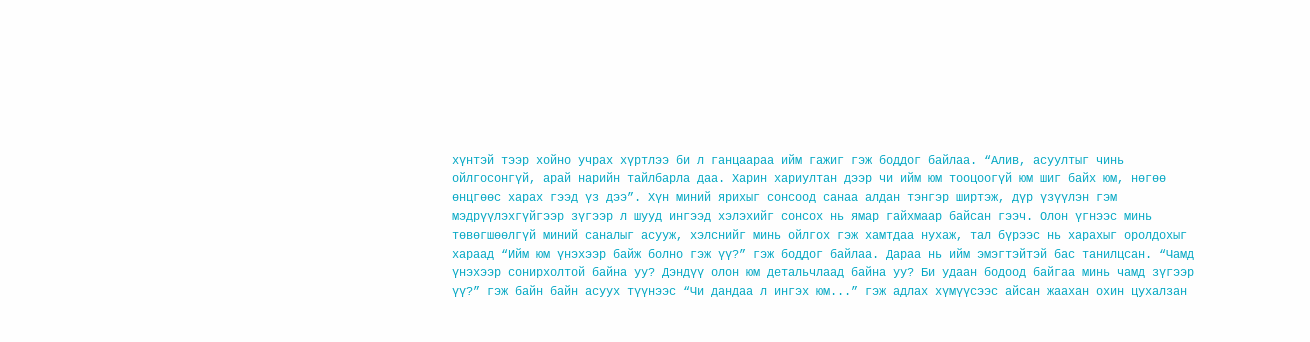хүнтэй тээр хойно учрах хүртлээ би л ганцаараа ийм гажиг гэж боддог байлаа. “Алив, асуултыг чинь ойлгосонгүй, арай нарийн тайлбарла даа. Харин хариултан дээр чи ийм юм тооцоогүй юм шиг байх юм, нөгөө өнцгөөс харах гээд үз дээ”. Хүн миний ярихыг сонсоод санаа алдан тэнгэр ширтэж, дүр үзүүлэн гэм мэдрүүлэхгүйгээр зүгээр л шууд ингээд хэлэхийг сонсох нь ямар гайхмаар байсан гээч. Олон үгнээс минь төвөгшөөлгүй миний саналыг асууж, хэлснийг минь ойлгох гэж хамтдаа нухаж, тал бүрээс нь харахыг оролдохыг хараад “Ийм юм үнэхээр байж болно гэж үү?” гэж боддог байлаа. Дараа нь ийм эмэгтэйтэй бас танилцсан. “Чамд үнэхээр сонирхолтой байна уу? Дэндүү олон юм детальчлаад байна уу? Би удаан бодоод байгаа минь чамд зүгээр үү?” гэж байн байн асуух түүнээс “Чи дандаа л ингэх юм...” гэж адлах хүмүүсээс айсан жаахан охин цухалзан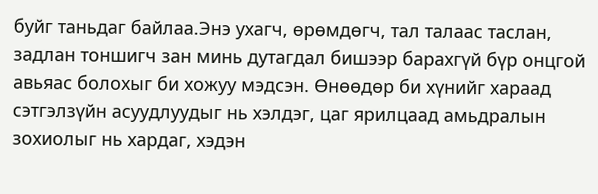буйг таньдаг байлаа.Энэ ухагч, өрөмдөгч, тал талаас таслан, задлан тоншигч зан минь дутагдал бишээр барахгүй бүр онцгой авьяас болохыг би хожуу мэдсэн. Өнөөдөр би хүнийг хараад сэтгэлзүйн асуудлуудыг нь хэлдэг, цаг ярилцаад амьдралын зохиолыг нь хардаг, хэдэн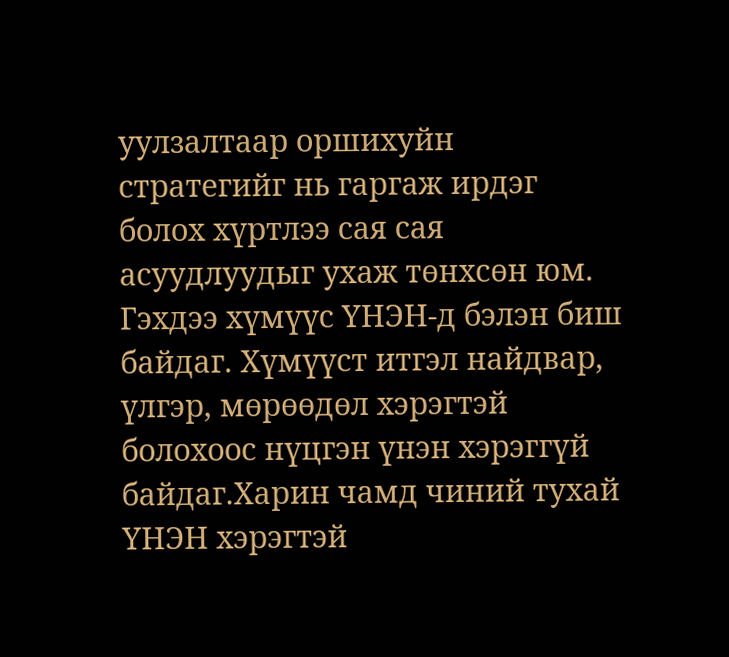уулзалтаар оршихуйн стратегийг нь гаргаж ирдэг болох хүртлээ сая сая асуудлуудыг ухаж төнхсөн юм. Гэхдээ хүмүүс ҮНЭН-д бэлэн биш байдаг. Хүмүүст итгэл найдвар, үлгэр, мөрөөдөл хэрэгтэй болохоос нүцгэн үнэн хэрэггүй байдаг.Харин чамд чиний тухай ҮНЭН хэрэгтэй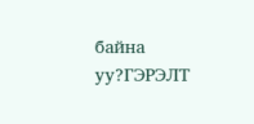байна уу?ГЭРЭЛТ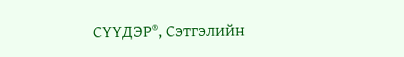СҮҮДЭР®, Сэтгэлийн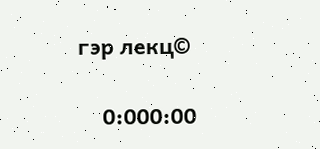гэр лекц©

    0:000:00